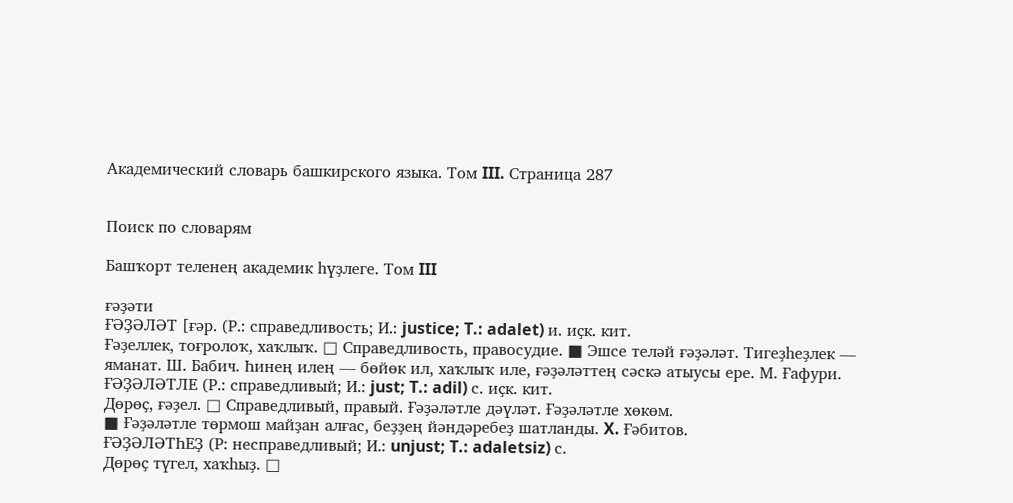Академический словарь башкирского языка. Том III. Страница 287


Поиск по словарям

Башҡорт теленең академик һүҙлеге. Том III

ғәҙәти
ҒӘҘӘЛӘТ [ғәр. (Р.: справедливость; И.: justice; T.: adalet) и. иҫк. кит.
Ғәҙеллек, тоғролоҡ, хаҡлыҡ. □ Справедливость, правосудие. ■ Эшсе теләй ғәҙәләт. Тигеҙһеҙлек — яманат. Ш. Бабич. Һинең илең — бөйөк ил, хаҡлыҡ иле, ғәҙәләттең сәскә атыусы ере. М. Ғафури.
ҒӘҘӘЛӘТЛЕ (Р.: справедливый; И.: just; T.: adil) с. иҫк. кит.
Дөрөҫ, ғәҙел. □ Справедливый, правый. Ғәҙәләтле дәүләт. Ғәҙәләтле хөкөм.
■ Ғәҙәләтле төрмош майҙан алғас, беҙҙең йәндәребеҙ шатланды. X. Ғәбитов.
ҒӘҘӘЛӘТҺЕҘ (Р: несправедливый; И.: unjust; T.: adaletsiz) с.
Дөрөҫ түгел, хаҡһыҙ. □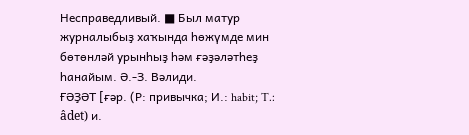Несправедливый. ■ Был матур журналыбыҙ хаҡында һөжүмде мин бөтөнләй урынһыҙ һәм ғәҙәләтһеҙ һанайым. Ә.-З. Вәлиди.
ҒӘҘӘТ [ғәр. (Р: привычка; И.: habit; T.: âdet) и.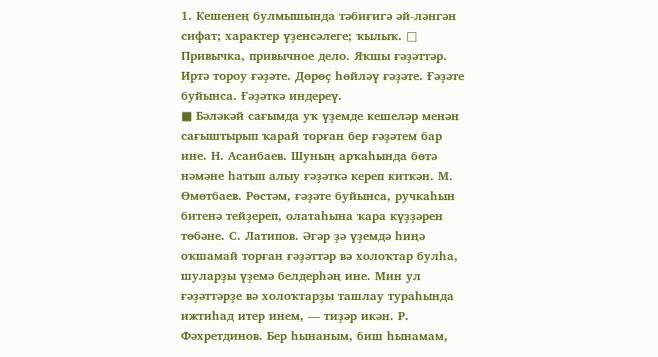1. Кешенең булмышында тәбиғигә әй-ләнгән сифат; характер үҙенсәлеге; ҡылыҡ. □ Привычка, привычное дело. Яҡшы ғәҙәттәр. Иртә тороу ғәҙәте. Дөрөҫ һөйләү ғәҙәте. Ғәҙәте буйынса. Ғәҙәткә индереү.
■ Бәләкәй сағымда уҡ үҙемде кешеләр менән сағыштырып ҡарай торған бер ғәҙәтем бар ине. Н. Асанбаев. Шуның арҡаһында бөтә нәмәне һатып алыу ғәҙәткә кереп киткән. М. Өмөтбаев. Рөстәм, ғәҙәте буйынса, ручкаһын битенә тейҙереп, олатаһына ҡара күҙҙәрен төбәне. С. Латипов. Әгәр ҙә үҙемдә һиңә оҡшамай торған ғәҙәттәр вә холоҡтар булһа, шуларҙы үҙемә белдерһәң ине. Мин ул ғәҙәттәрҙе вә холоҡтарҙы ташлау тураһында ижтиһад итер инем, — тиҙәр икән. Р. Фәхретдинов. Бер һынаным, биш һынамам,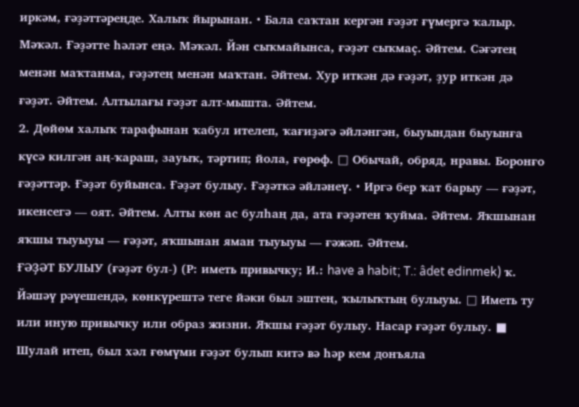иркәм, ғәҙәттәреңде. Халыҡ йырынан. • Бала саҡтан кергән ғәҙәт ғүмергә ҡалыр. Мәҡәл. Ғәҙәтте һәләт еңә. Мәҡәл. Йән сыҡмайынса, ғәҙәт сыҡмаҫ. Әйтем. Сәғәтең менән маҡтанма, ғәҙәтең менән маҡтан. Әйтем. Хур иткән дә ғәҙәт, ҙур иткән дә ғәҙәт. Әйтем. Алтылағы ғәҙәт алт-мышта. Әйтем.
2. Дөйөм халыҡ тарафынан ҡабул ителеп, ҡағиҙәгә әйләнгән, быуындан быуынға күсә килгән аң-ҡараш, зауыҡ, тәртип; йола, ғөрөф. □ Обычай, обряд, нравы. Боронғо ғәҙәттәр. Ғәҙәт буйынса. Ғәҙәт булыу. Ғәҙәткә әйләнеү. • Иргә бер ҡат барыу — ғәҙәт, икенсегә — оят. Әйтем. Алты көн ас булһаң да, ата ғәҙәтен ҡуйма. Әйтем. Яҡшынан яҡшы тыуыуы — ғәҙәт, яҡшынан яман тыуыуы — ғәжәп. Әйтем.
ҒӘҘӘТ БУЛЫУ (ғәҙәт бул-) (Р: иметь привычку; И.: have a habit; T.: âdet edinmek) ҡ.
Йәшәү рәүешендә, көнкүрештә теге йәки был эштең, ҡылыҡтың булыуы. □ Иметь ту или иную привычку или образ жизни. Яҡшы ғәҙәт булыу. Насар ғәҙәт булыу. ■ Шулай итеп, был хәл ғөмүми ғәҙәт булып китә вә һәр кем донъяла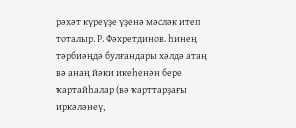рәхәт күреүҙе үҙенә мәсләк итеп тоталыр. Р. Фәхретдинов. һинең тәрбиәңдә булғандары хәлдә атаң вә анаң йәки икеһенән бере ҡартайһалар (вә ҡарттарҙағы иркәләнеү,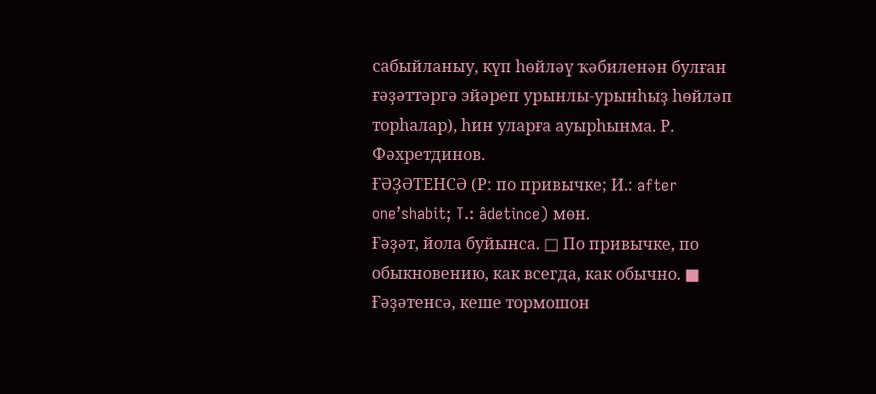сабыйланыу, күп һөйләү ҡәбиленән булған ғәҙәттәргә эйәреп урынлы-урынһыҙ һөйләп торһалар), һин уларға ауырһынма. Р. Фәхретдинов.
ҒӘҘӘТЕНСӘ (Р: по привычке; И.: after one’shabit; T.: âdetince) мөн.
Ғәҙәт, йола буйынса. □ По привычке, по обыкновению, как всегда, как обычно. ■ Ғәҙәтенсә, кеше тормошон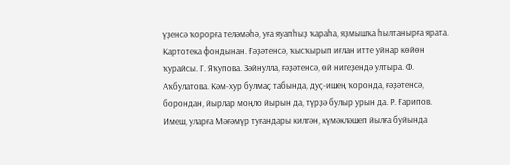үҙенсә ҡорорға теләмәһә, уға яуапһыҙ ҡараһа, яҙмышҡа һылтанырға ярата. Картотека фондынан. Ғәҙәтенсә, ҡысҡырып иғлан итте уйнар көйөн ҡурайсы. Г. Яҡупова. Зәйнулла, ғәҙәтенсә, өй нигеҙендә ултыра. Ф. Аҡбулатова. Кәм-хур булмаҫ табында, дуҫ-ишең ҡоронда, ғәҙәтенсә, борондан, йырлар моңло йырын да, түрҙә булыр урын да. Р. Ғарипов. Имеш, уларға Мәғәмүр туғандары килгән, күмәкләшеп йылға буйында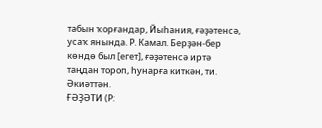табын ҡорғандар, Йыһания, ғәҙәтенсә, усаҡ янында. Р. Камал. Берҙән-бер көндө был [егет], ғәҙәтенсә иртә таңдан тороп, һунарға киткән, ти. Әкиәттән.
ҒӘҘӘТИ (Р: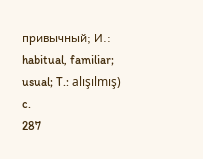привычный; И.: habitual, familiar; usual; T.: alışılmış) c.
287